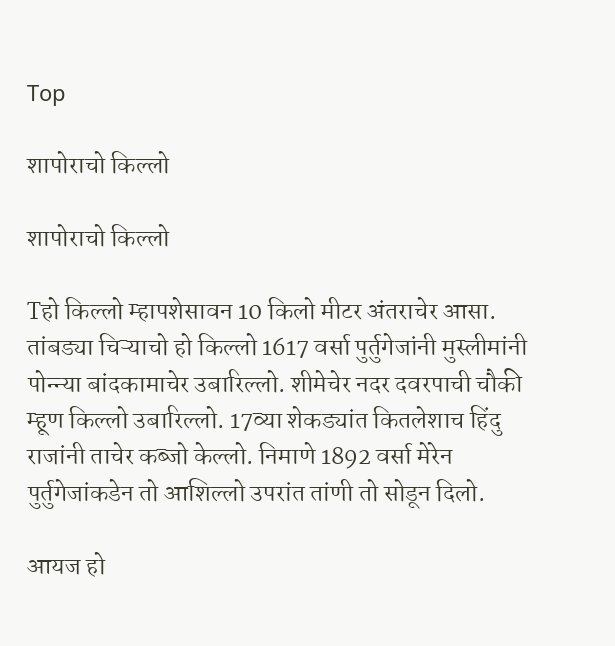Top

शापोराचो किल्लो

शापोराचो किल्लो

Tहो किल्लो म्हापशेसावन 10 किलो मीटर अंतराचेर आसा. तांबड्या चिऱ्याचो हो किल्लो 1617 वर्सा पुर्तुगेजांनी मुस्लीमांनी पोन्न्या बांदकामाचेर उबारिल्लो. शीमेचेर नदर दवरपाची चौकी म्हूण किल्लो उबारिल्लो. 17व्या शेकड्यांत कितलेशाच हिंदु राजांनी ताचेर कब्जो केल्लो. निमाणे 1892 वर्सा मेरेन पुर्तुगेजांकडेन तो आशिल्लो उपरांत तांणी तो सोडून दिलो.

आयज हो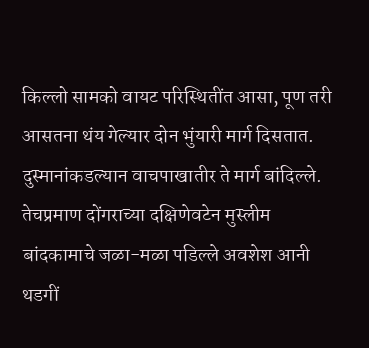किल्लो सामको वायट परिस्थितींत आसा, पूण तरी आसतना थंय गेल्यार दोन भुंयारी मार्ग दिसतात. दुस्मानांकडल्यान वाचपाखातीर ते मार्ग बांदिल्ले. तेचप्रमाण दोंगराच्या दक्षिणेवटेन मुस्लीम बांदकामाचे जळा-मळा पडिल्ले अवशेश आनी थडगीं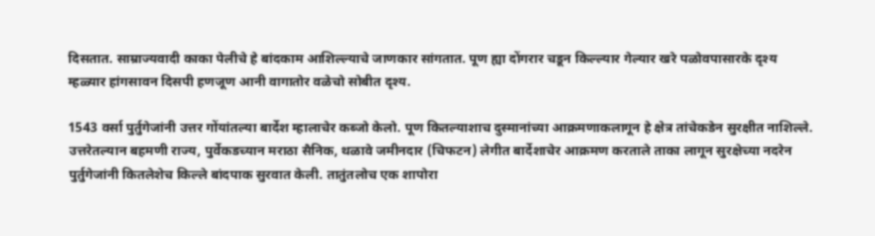दिसतात. साम्राज्यवादी काका पेलीचे हे बांदकाम आशिल्ल्याचे जाणकार सांगतात. पूण ह्या दोंगरार चडून किल्ल्यार गेल्यार खरे पळोवपासारके दृश्य म्हळ्यार हांगसावन दिसपी हणजूण आनी वागातोर वळेचो सोबीत दृश्य.

1543 वर्सा पुर्तुगेजांनी उत्तर गोंयांतल्या बार्देश म्हालाचेर कब्जो केलो. पूण कितल्याशाच दुस्मानांच्या आक्रमणाकलागून हे क्षेत्र तांचेकडेन सुरक्षीत नाशिल्ले. उत्तरेतल्यान बहमणी राज्य, पुर्वेकडच्यान मराठा सैनिक, थळावे जमीनदार (चिफटन) लेगीत बार्देशाचेर आक्रमण करताले ताका लागून सुरक्षेच्या नदरेन पुर्तुगेजांनी कितलेशेच किल्ले बांदपाक सुरवात केली. तातुंतलोच एक शापोरा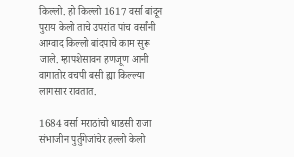किल्लो. हो किल्लो 1617 वर्सा बांदून पुराय केलो ताचे उपरांत पांच वर्सांनी आग्वाद किल्लो बांदपाचे काम सुरू जाले. म्हापशेसावन हणजूण आनी वागातोर वचपी बसी ह्या किल्ल्या लागसार रावतात.

1684 वर्सा मराठांचो धाडसी राजा संभाजीन पुर्तुगेजांचेर हल्लो केलो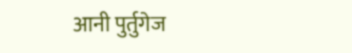आनी पुर्तुगेज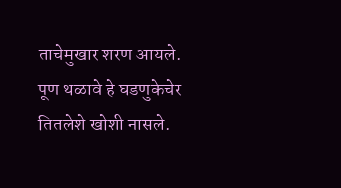ताचेमुखार शरण आयले. पूण थळावे हे घडणुकेचेर तितलेशे खोशी नासले.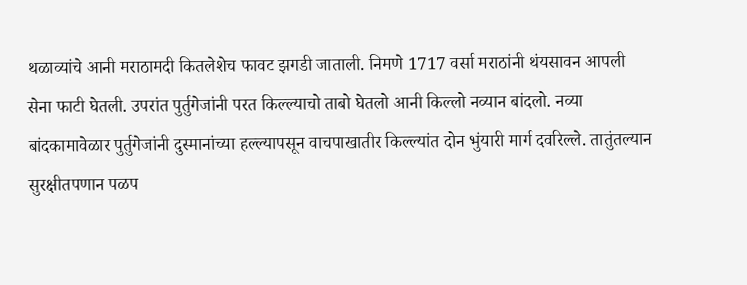थळाव्यांचे आनी मराठामदी कितलेशेच फावट झगडी जाताली. निमणे 1717 वर्सा मराठांनी थंयसावन आपली सेना फाटी घेतली. उपरांत पुर्तुगेजांनी परत किल्ल्याचो ताबो घेतलो आनी किल्लो नव्यान बांदलो. नव्या बांदकामावेळार पुर्तुगेजांनी दुस्मानांच्या हल्ल्यापसून वाचपाखातीर किल्ल्यांत दोन भुंयारी मार्ग दवरिल्ले. तातुंतल्यान सुरक्षीतपणान पळप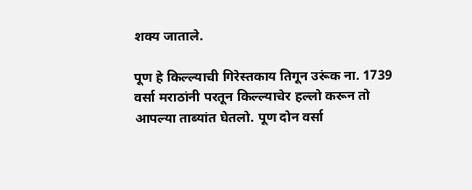शक्य जाताले.

पूण हे किल्ल्याची गिरेस्तकाय तिगून उरूंक ना. 1739 वर्सा मराठांनी परतून किल्ल्याचेर हल्लो करून तो आपल्या ताब्यांत घेतलो. पूण दोन वर्सा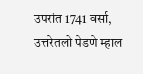उपरांत 1741 वर्सा, उत्तरेतलो पेडणे म्हाल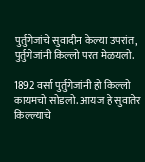पुर्तुगेजांचे सुवादीन केल्या उपरांत, पुर्तुगेजांनी किल्लो परत मेळयलो.

1892 वर्सा पुर्तुगेजांनी हो किल्लो कायमचो सोडलो. आयज हे सुवातेर किल्ल्याचे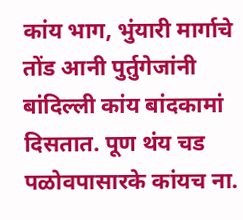कांय भाग, भुंयारी मार्गाचे तोंड आनी पुर्तुगेजांनी बांदिल्ली कांय बांदकामां दिसतात. पूण थंय चड पळोवपासारके कांयच ना.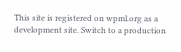This site is registered on wpml.org as a development site. Switch to a production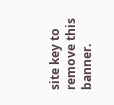site key to remove this banner.